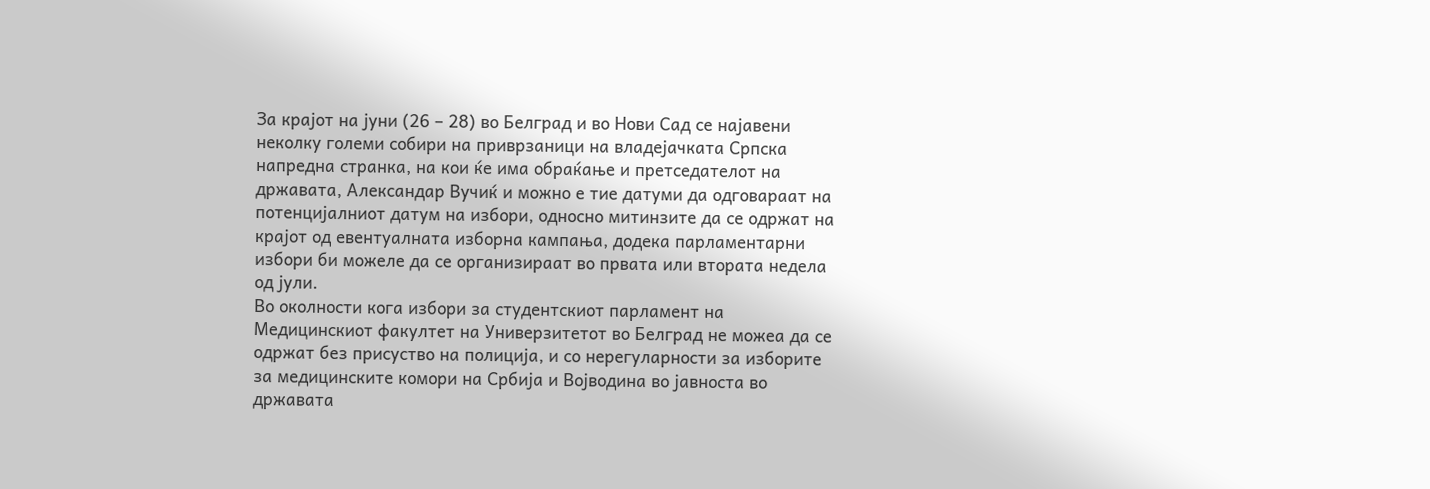За крајот на јуни (26 – 28) во Белград и во Нови Сад се најавени неколку големи собири на приврзаници на владејачката Српска напредна странка, на кои ќе има обраќање и претседателот на државата, Александар Вучиќ и можно е тие датуми да одговараат на потенцијалниот датум на избори, односно митинзите да се одржат на крајот од евентуалната изборна кампања, додека парламентарни избори би можеле да се организираат во првата или втората недела од јули.
Во околности кога избори за студентскиот парламент на Медицинскиот факултет на Универзитетот во Белград не можеа да се одржат без присуство на полиција, и со нерегуларности за изборите за медицинските комори на Србија и Војводина во јавноста во државата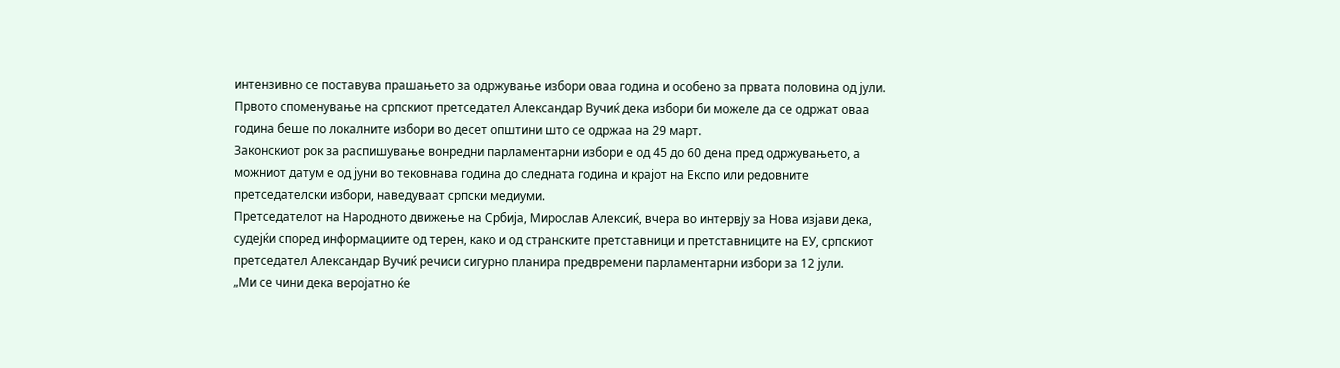интензивно се поставува прашањето за одржување избори оваа година и особено за првата половина од јули.
Првото споменување на српскиот претседател Александар Вучиќ дека избори би можеле да се одржат оваа година беше по локалните избори во десет општини што се одржаа на 29 март.
Законскиот рок за распишување вонредни парламентарни избори е од 45 до 60 дена пред одржувањето, а можниот датум е од јуни во тековнава година до следната година и крајот на Експо или редовните претседателски избори, наведуваат српски медиуми.
Претседателот на Народното движење на Србија, Мирослав Алексиќ, вчера во интервју за Нова изјави дека, судејќи според информациите од терен, како и од странските претставници и претставниците на ЕУ, српскиот претседател Александар Вучиќ речиси сигурно планира предвремени парламентарни избори за 12 јули.
„Ми се чини дека веројатно ќе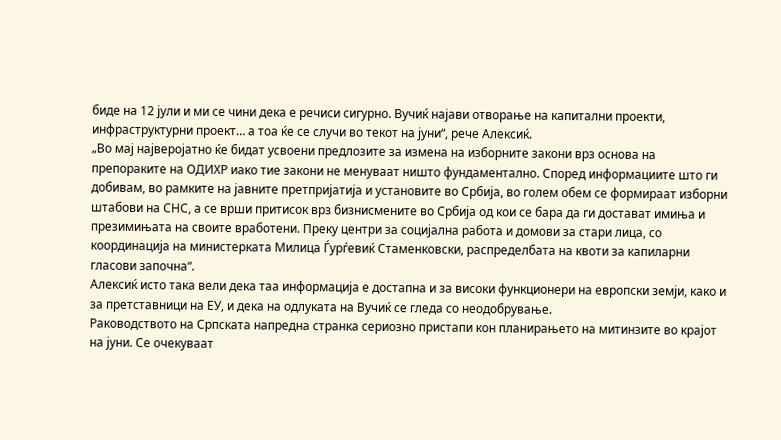биде на 12 јули и ми се чини дека е речиси сигурно. Вучиќ најави отворање на капитални проекти, инфраструктурни проект… а тоа ќе се случи во текот на јуни“, рече Алексиќ.
„Во мај најверојатно ќе бидат усвоени предлозите за измена на изборните закони врз основа на препораките на ОДИХР иако тие закони не менуваат ништо фундаментално. Според информациите што ги добивам, во рамките на јавните претпријатија и установите во Србија, во голем обем се формираат изборни штабови на СНС, а се врши притисок врз бизнисмените во Србија од кои се бара да ги достават имиња и презимињата на своите вработени. Преку центри за социјална работа и домови за стари лица, со координација на министерката Милица Ѓурѓевиќ Стаменковски, распределбата на квоти за капиларни гласови започна“.
Алексиќ исто така вели дека таа информација е достапна и за високи функционери на европски земји, како и за претставници на ЕУ, и дека на одлуката на Вучиќ се гледа со неодобрување.
Раководството на Српската напредна странка сериозно пристапи кон планирањето на митинзите во крајот на јуни. Се очекуваат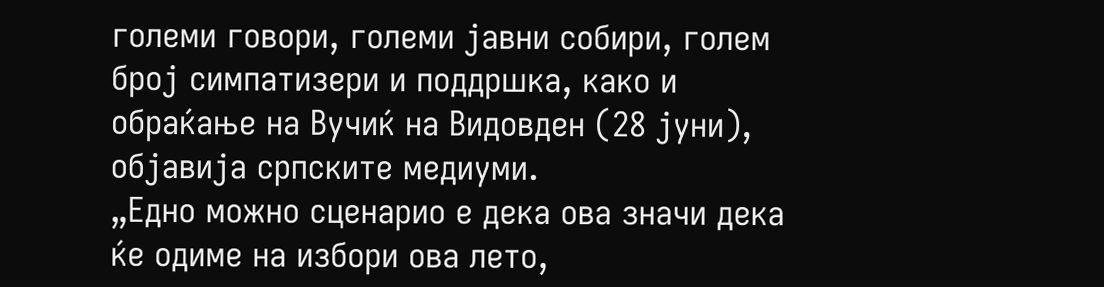големи говори, големи јавни собири, голем број симпатизери и поддршка, како и обраќање на Вучиќ на Видовден (28 јуни), објавија српските медиуми.
„Едно можно сценарио е дека ова значи дека ќе одиме на избори ова лето,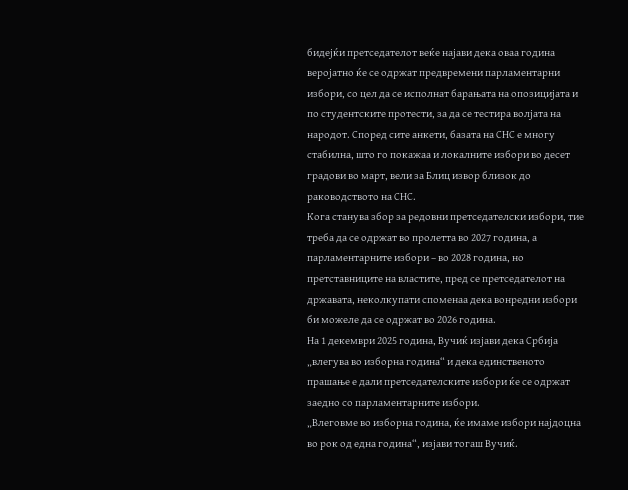бидејќи претседателот веќе најави дека оваа година веројатно ќе се одржат предвремени парламентарни избори, со цел да се исполнат барањата на опозицијата и по студентските протести, за да се тестира волјата на народот. Според сите анкети, базата на СНС е многу стабилна, што го покажаа и локалните избори во десет градови во март, вели за Блиц извор близок до раководството на СНС.
Кога станува збор за редовни претседателски избори, тие треба да се одржат во пролетта во 2027 година, а парламентарните избори – во 2028 година, но претставниците на властите, пред се претседателот на државата, неколкупати споменаа дека вонредни избори би можеле да се одржат во 2026 година.
На 1 декември 2025 година, Вучиќ изјави дека Србија „влегува во изборна година“ и дека единственото прашање е дали претседателските избори ќе се одржат заедно со парламентарните избори.
„Влеговме во изборна година, ќе имаме избори најдоцна во рок од една година“, изјави тогаш Вучиќ.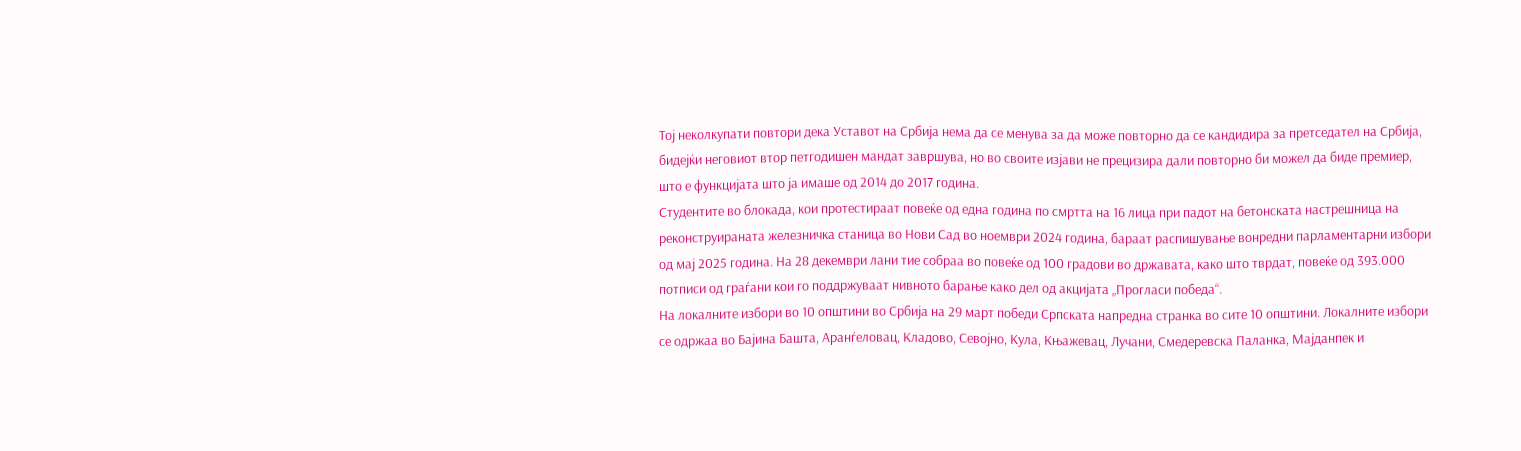Тој неколкупати повтори дека Уставот на Србија нема да се менува за да може повторно да се кандидира за претседател на Србија, бидејќи неговиот втор петгодишен мандат завршува, но во своите изјави не прецизира дали повторно би можел да биде премиер, што е функцијата што ја имаше од 2014 до 2017 година.
Студентите во блокада, кои протестираат повеќе од една година по смртта на 16 лица при падот на бетонската настрешница на реконструираната железничка станица во Нови Сад во ноември 2024 година, бараат распишување вонредни парламентарни избори од мај 2025 година. На 28 декември лани тие собраа во повеќе од 100 градови во државата, како што тврдат, повеќе од 393.000 потписи од граѓани кои го поддржуваат нивното барање како дел од акцијата „Прогласи победа“.
На локалните избори во 10 општини во Србија на 29 март победи Српската напредна странка во сите 10 општини. Локалните избори се одржаа во Бајина Башта, Аранѓеловац, Кладово, Севојно, Кула, Књажевац, Лучани, Смедеревска Паланка, Мајданпек и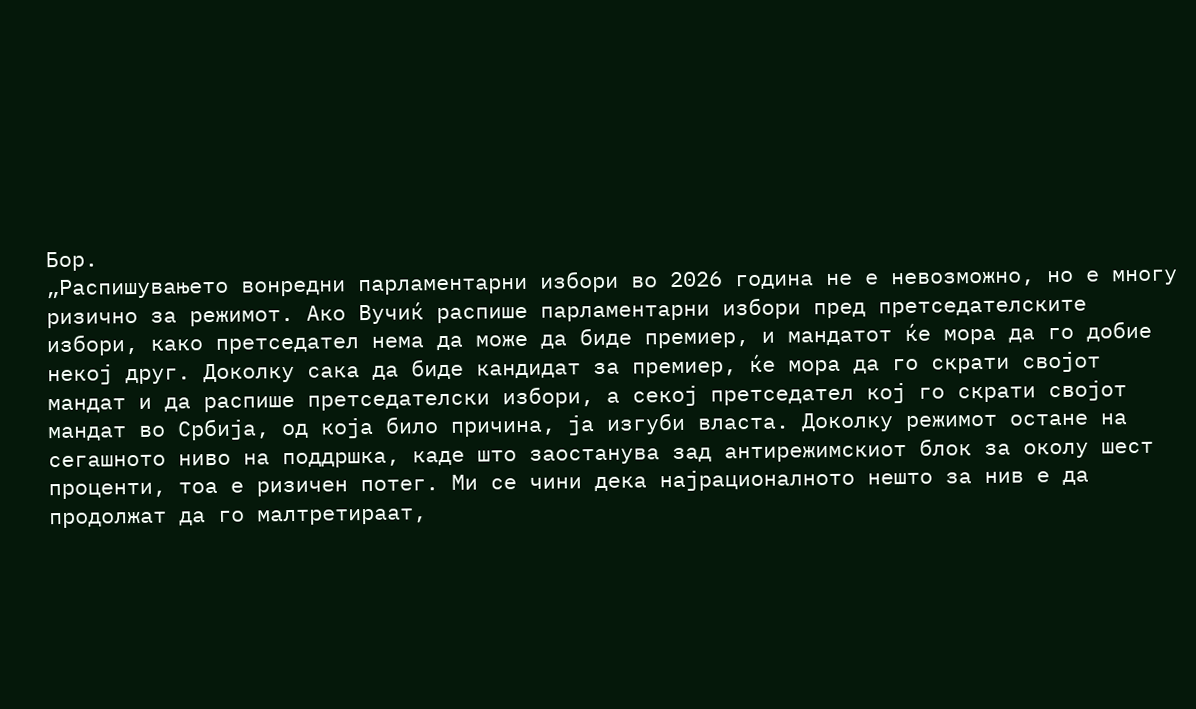Бор.
„Распишувањето вонредни парламентарни избори во 2026 година не е невозможно, но е многу ризично за режимот. Ако Вучиќ распише парламентарни избори пред претседателските избори, како претседател нема да може да биде премиер, и мандатот ќе мора да го добие некој друг. Доколку сака да биде кандидат за премиер, ќе мора да го скрати својот мандат и да распише претседателски избори, а секој претседател кој го скрати својот мандат во Србија, од која било причина, ја изгуби власта. Доколку режимот остане на сегашното ниво на поддршка, каде што заостанува зад антирежимскиот блок за околу шест проценти, тоа е ризичен потег. Ми се чини дека најрационалното нешто за нив е да продолжат да го малтретираат,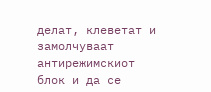делат, клеветат и замолчуваат антирежимскиот блок и да се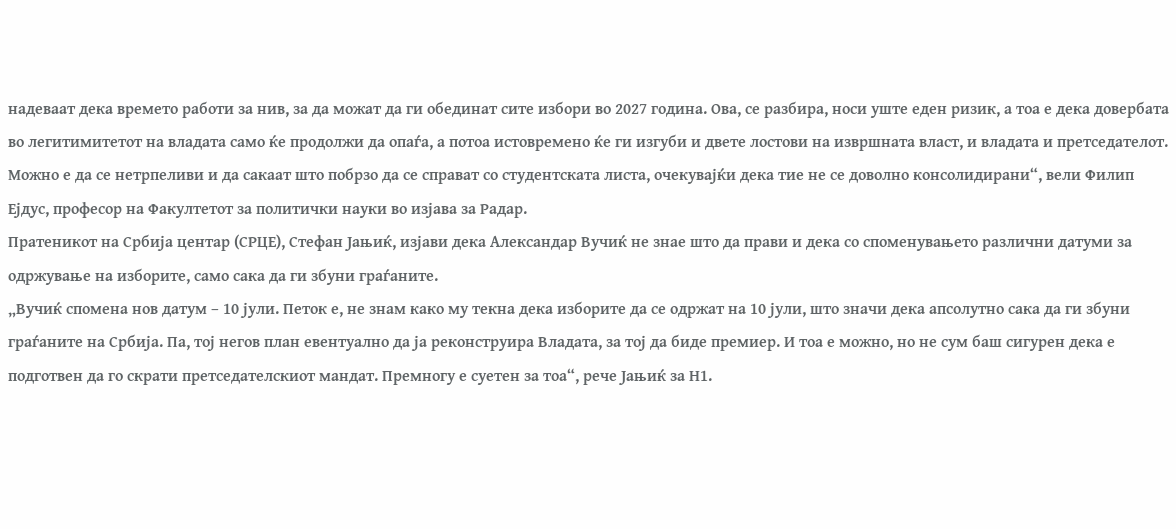надеваат дека времето работи за нив, за да можат да ги обединат сите избори во 2027 година. Ова, се разбира, носи уште еден ризик, а тоа е дека довербата во легитимитетот на владата само ќе продолжи да опаѓа, а потоа истовремено ќе ги изгуби и двете лостови на извршната власт, и владата и претседателот. Можно е да се нетрпеливи и да сакаат што побрзо да се справат со студентската листа, очекувајќи дека тие не се доволно консолидирани“, вели Филип Ејдус, професор на Факултетот за политички науки во изјава за Радар.
Пратеникот на Србија центар (СРЦЕ), Стефан Јањиќ, изјави дека Александар Вучиќ не знае што да прави и дека со споменувањето различни датуми за одржување на изборите, само сака да ги збуни граѓаните.
„Вучиќ спомена нов датум – 10 јули. Петок е, не знам како му текна дека изборите да се одржат на 10 јули, што значи дека апсолутно сака да ги збуни граѓаните на Србија. Па, тој негов план евентуално да ја реконструира Владата, за тој да биде премиер. И тоа е можно, но не сум баш сигурен дека е подготвен да го скрати претседателскиот мандат. Премногу е суетен за тоа“, рече Јањиќ за Н1.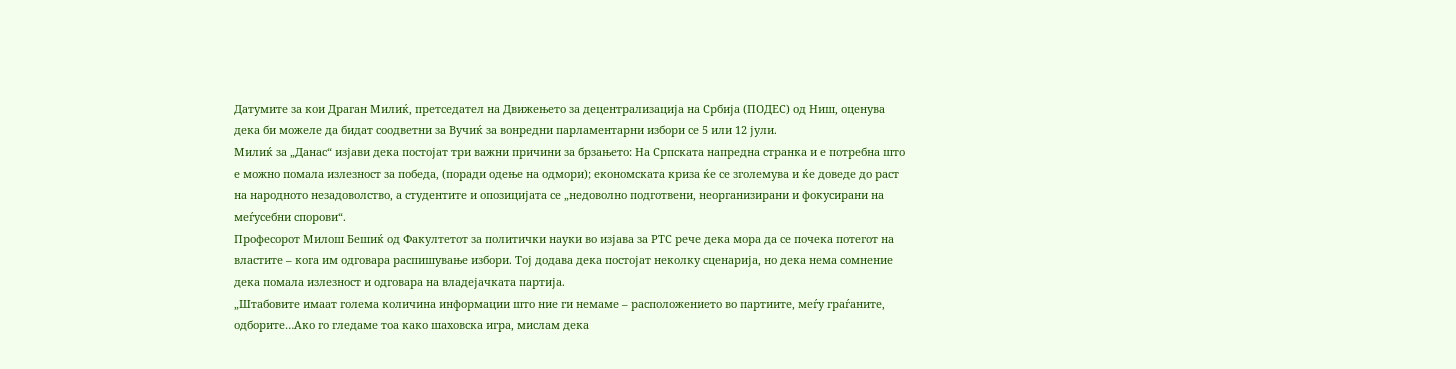Датумите за кои Драган Милиќ, претседател на Движењето за децентрализација на Србија (ПОДЕС) од Ниш, оценува дека би можеле да бидат соодветни за Вучиќ за вонредни парламентарни избори се 5 или 12 јули.
Милиќ за „Данас“ изјави дека постојат три важни причини за брзањето: На Српската напредна странка и е потребна што е можно помала излезност за победа, (поради одење на одмори); економската криза ќе се зголемува и ќе доведе до раст на народното незадоволство, а студентите и опозицијата се „недоволно подготвени, неорганизирани и фокусирани на меѓусебни спорови“.
Професорот Милош Бешиќ од Факултетот за политички науки во изјава за РТС рече дека мора да се почека потегот на властите – кога им одговара распишување избори. Тој додава дека постојат неколку сценарија, но дека нема сомнение дека помала излезност и одговара на владејачката партија.
„Штабовите имаат голема количина информации што ние ги немаме – расположението во партиите, меѓу граѓаните, одборите…Ако го гледаме тоа како шаховска игра, мислам дека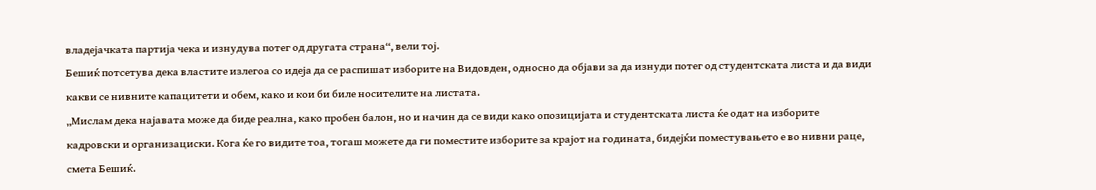владејачката партија чека и изнудува потег од другата страна“, вели тој.
Бешиќ потсетува дека властите излегоа со идеја да се распишат изборите на Видовден, односно да објави за да изнуди потег од студентската листа и да види какви се нивните капацитети и обем, како и кои би биле носителите на листата.
„Мислам дека најавата може да биде реална, како пробен балон, но и начин да се види како опозицијата и студентската листа ќе одат на изборите кадровски и организациски. Кога ќе го видите тоа, тогаш можете да ги поместите изборите за крајот на годината, бидејќи поместувањето е во нивни раце, смета Бешиќ.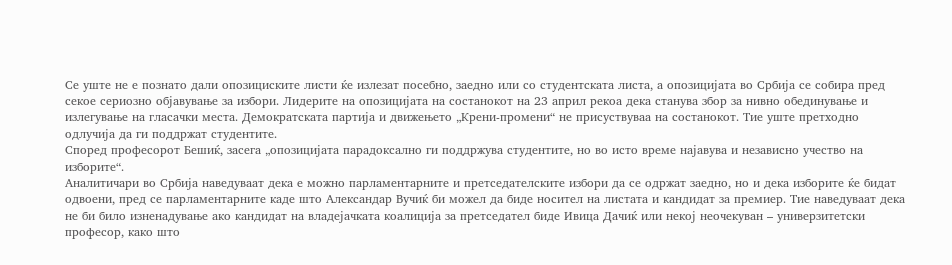Се уште не е познато дали опозициските листи ќе излезат посебно, заедно или со студентската листа, а опозицијата во Србија се собира пред секое сериозно објавување за избори. Лидерите на опозицијата на состанокот на 23 април рекоа дека станува збор за нивно обединување и излегување на гласачки места. Демократската партија и движењето „Крени-промени“ не присуствуваа на состанокот. Тие уште претходно одлучија да ги поддржат студентите.
Според професорот Бешиќ, засега „опозицијата парадоксално ги поддржува студентите, но во исто време најавува и независно учество на изборите“.
Аналитичари во Србија наведуваат дека е можно парламентарните и претседателските избори да се одржат заедно, но и дека изборите ќе бидат одвоени, пред се парламентарните каде што Александар Вучиќ би можел да биде носител на листата и кандидат за премиер. Тие наведуваат дека не би било изненадување ако кандидат на владејачката коалиција за претседател биде Ивица Дачиќ или некој неочекуван – универзитетски професор, како што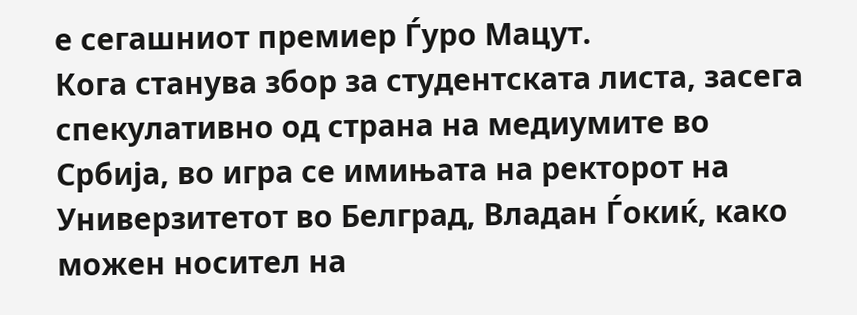е сегашниот премиер Ѓуро Мацут.
Кога станува збор за студентската листа, засега спекулативно од страна на медиумите во Србија, во игра се имињата на ректорот на Универзитетот во Белград, Владан Ѓокиќ, како можен носител на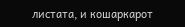листата, и кошаркарот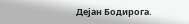Дејан Бодирога.